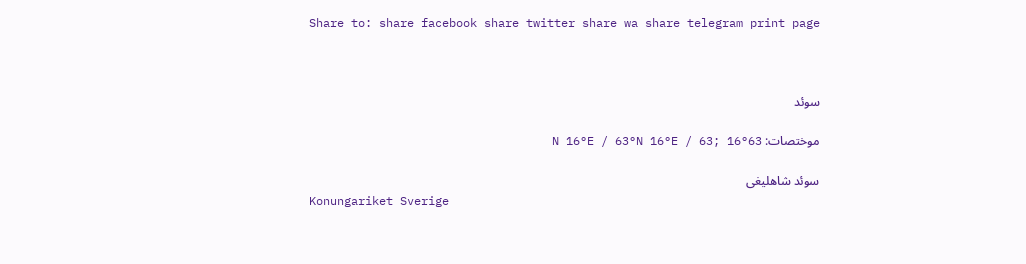Share to: share facebook share twitter share wa share telegram print page



سوئد

موختصات: 63°N 16°E / 63°N 16°E / 63; 16

سوئد شاهلیغی
Konungariket Sverige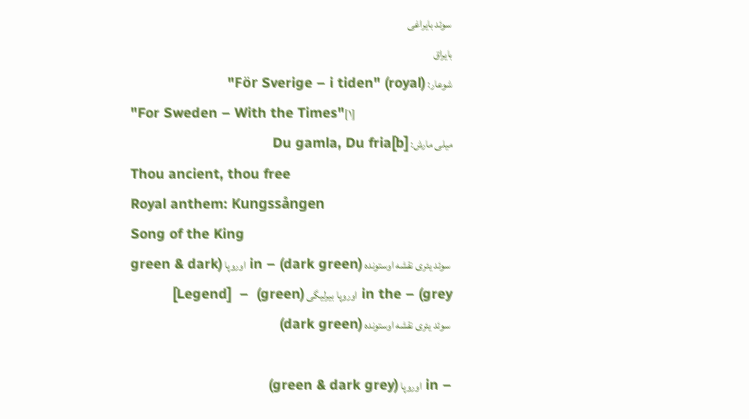سوئد بایراغی
بایراق
شوعار: (royal) "För Sverige – i tiden"
"For Sweden – With the Times"[۱]
میلی مارش: Du gamla, Du fria[b]
Thou ancient, thou free
Royal anthem: Kungssången
Song of the King
 سوئد یئری نقشه اوستونده (dark green) – in اوروپا (green & dark grey) – in the اوروپا بیرلیگی (green)  –  [Legend]
 سوئد یئری نقشه اوستونده (dark green)

– in اوروپا (green & dark grey)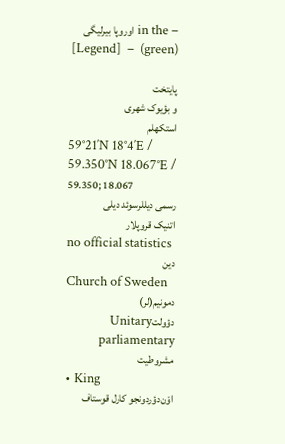– in the اوروپا بیرلیگی (green)  –  [Legend]

پایتخت
و بؤیوک شهری
استکهلم
59°21′N 18°4′E / 59.350°N 18.067°E / 59.350; 18.067
رسمی دیللرسوئد دیلی
اتنیک قروپلار
no official statistics
دین
Church of Sweden
دمونیم(لر)
دؤولتUnitary parliamentary
مشروطیت
• King
اوْن‌دؤردونجو کارل قوستاف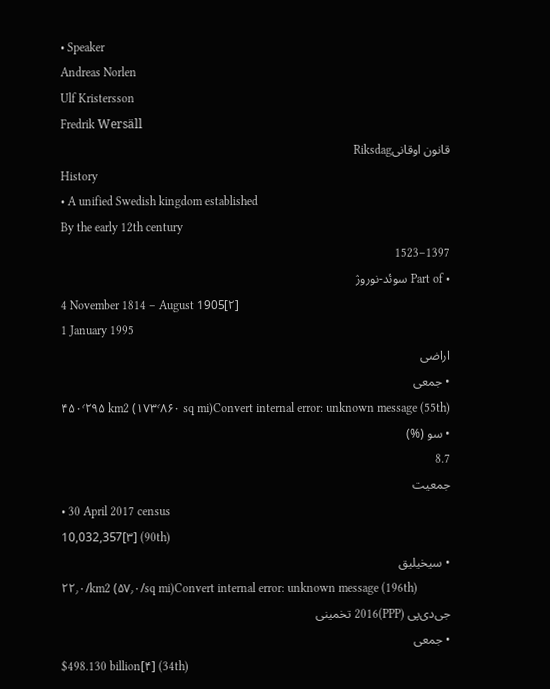• Speaker
Andreas Norlen
Ulf Kristersson
Fredrik Wersäll
قانون اوقانیRiksdag
History
• A unified Swedish kingdom established
By the early 12th century
1397–1523
• Part of سوئد-نوروژ
4 November 1814 – August 1905[۲]
1 January 1995
اراضی
• جمعی
۴۵۰٬۲۹۵ km2 (۱۷۳٬۸۶۰ sq mi)Convert internal error: unknown message (55th)
• سو (%)
8.7
جمعیت
• 30 April 2017 census
10,032,357[۳] (90th)
• سیخیلیق
۲۲٫۰/km2 (۵۷٫۰/sq mi)Convert internal error: unknown message (196th)
جی‌دی‌پی (PPP)2016 تخمینی
• جمعی
$498.130 billion[۴] (34th)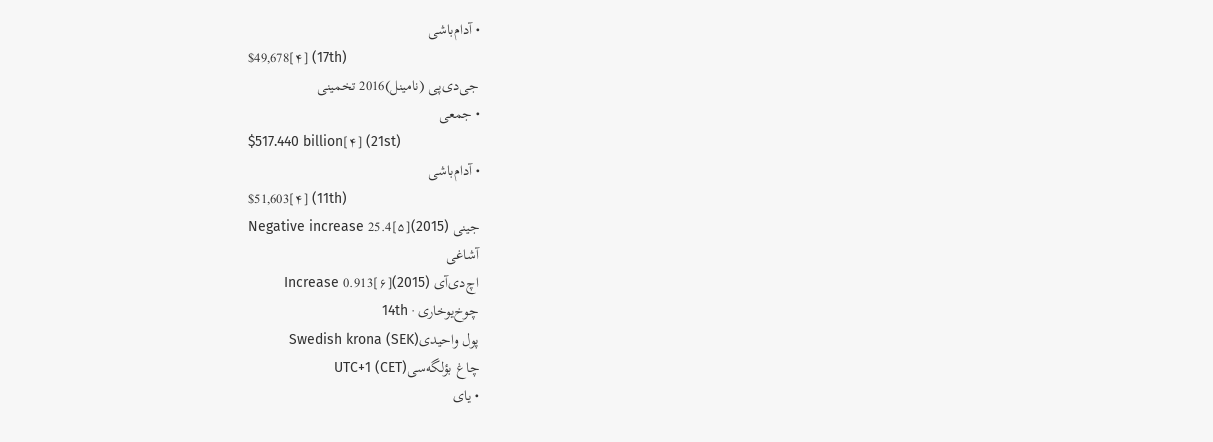• آدام‌باشی
$49,678[۴] (17th)
جی‌دی‌پی (نامینل)2016 تخمینی
• جمعی
$517.440 billion[۴] (21st)
• آدام‌باشی
$51,603[۴] (11th)
جینی (2015)Negative increase 25.4[۵]
آشاغی
اچ‌دی‌آی (2015)Increase 0.913[۶]
چوخ‌یوخاری · 14th
پول واحیدیSwedish krona (SEK)
چاغ بؤلگه‌سیUTC+1 (CET)
• یای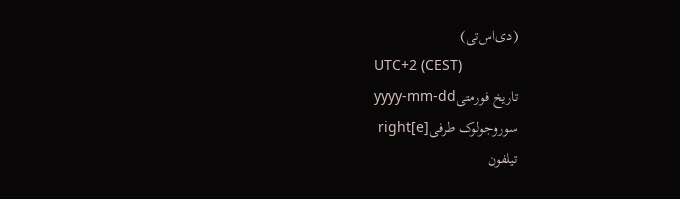(دی‌اس‌تی)
UTC+2 (CEST)
تاریخ فورمتیyyyy-mm-dd
سوروجولوک طرفیright[e]
تیلفون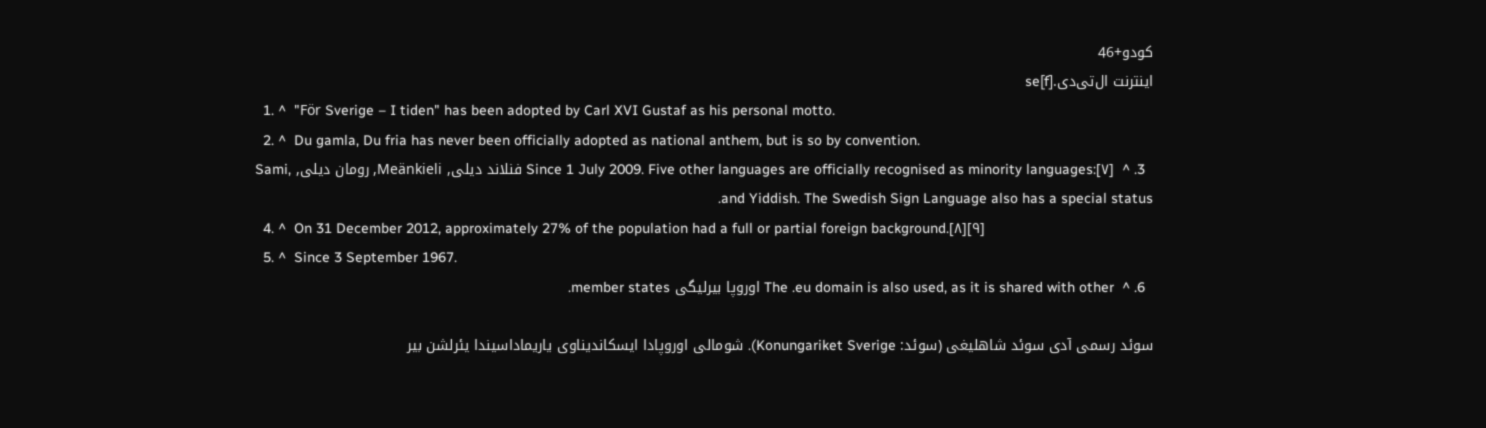کودو+46
اینترنت ال‌تی‌دی.se[f]
  1. ^  "För Sverige – I tiden" has been adopted by Carl XVI Gustaf as his personal motto.
  2. ^  Du gamla, Du fria has never been officially adopted as national anthem, but is so by convention.
  3. ^  Since 1 July 2009. Five other languages are officially recognised as minority languages:[۷] فنلاند دیلی, Meänkieli, رومان دیلی, Sami, and Yiddish. The Swedish Sign Language also has a special status.
  4. ^  On 31 December 2012, approximately 27% of the population had a full or partial foreign background.[۸][۹]
  5. ^  Since 3 September 1967.
  6. ^  The .eu domain is also used, as it is shared with other اوروپا بیرلیگی member states.

سوئد رسمی آدی سوئد شاهلیغی (سوئد: Konungariket Sverige). شومالی اوروپادا ایسکاندیناوی یاریماداسیندا یئرلشن بیر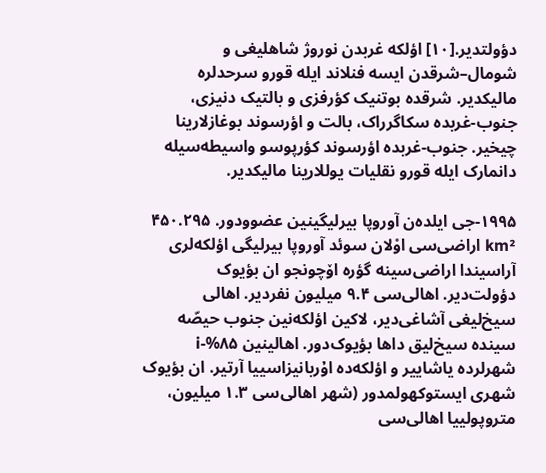دؤولتدیر.[۱۰] اؤلکه غربدن نوروژ شاهلیغی و شومال–شرقدن ایسه فنلاند ایله قورو سرحدلره مالیکدیر. شرقده بوتنیک کؤرفزی و بالتیک دنیزی، جنوب-غربده سکاگرراک، بالت و اؤرسوند بوغازلارینا چیخیر. جنوب-غربده اؤرسوند کؤرپوسو واسیطه‌سیله دانمارک ایله قورو نقلیات یوللارینا مالیکدیر.

۱۹۹۵-جی ایلده‌ن آوروپا بیرلیگینین عضوودور. ۴۵۰.۲۹۵ km² اراضی‌سی اوْلان سوئد آوروپا بیرلیگی اؤلکه‌لری آراسیندا اراضی‌سینه گؤره اۆچونجو ان بؤیوک دؤولت‌دیر. اهالی‌سی ۹.۴ میلیون نفردیر. اهالی سیخ‌لیغی آشاغی‌دیر، لاکین اؤلکه‌نین جنوب حیصّه سینده سیخ‌لیق داها بؤیوک‌دور. اهالینین ۸۵%-i شهرلرده یاشاییر و اؤلکه‌ده اۇربانیزاسییا آرتیر. ان بؤیوک شهری ایستوکهولمدور (شهر اهالی‌سی ۱.۳ میلیون، متروپولییا اهالی‌سی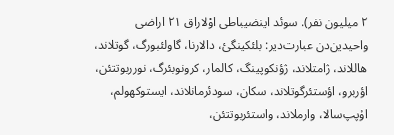۲ میلیون نفر). سوئد اینضیباطی اوْلاراق ۲۱ اراضی واحیدین‌دن عبارت‌دیر: بلئکینگئ، دالارنا، گاولئبورگ، گوتلاند، هاللاند، ژامتلاند، ژؤنکوپینگ، کالمار، کرونوبئرگ، نورربوتتئن، اؤربرو، اؤستئرگوتلاند، سکان، سودئرمانلاند، ایستوکهولم، اۇپپ‌سالا، وارملاند، واستئربوتتئن،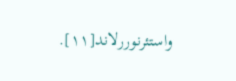واستئرنوررلاند[۱۱].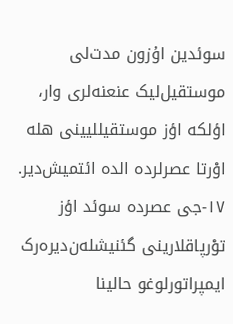سوئدین اۇزون مدت‌لی موستقیل‌لیک عنعنه‌لری وار، اؤلکه اؤز موستقیللیینی هله اوْرتا عصرلرده الده ائتمیش‌دیر. ۱۷-جی عصرده سوئد اؤز توْرپاقلارینی گئنیشله‌ن‌دیره‌رک ایمپراتورلوغو حالینا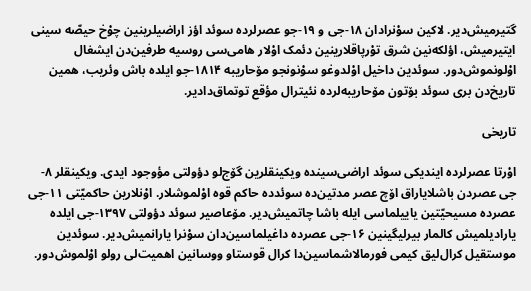گتیرمیش‌دیر. لاکین سوْنرادان ۱۸-جی و ۱۹-جو عصرلرده سوئد اؤز اراضیلرینین چوْخ حیصّه سینی ایتیرمیش، اؤلکه‌نین شرق توْرپاقلارینین دئمک اوْلار هامی‌سی روسیه طرفین‌دن ایشغال اوْلونموش‌دور. سوئدین داخیل اوْلدوغو سوْنونجو مۆحاریبه ۱۸۱۴-جو ایلده باش وئریب، همین تاریخ‌دن بری سوئد بۆتون مۆحاریبه‌لرده نئیترال مؤقع توتماق‌دادیر.

تاریخی

اوْرتا عصرلرده ایندیکی سوئد اراضی‌سینده ویکینقلرین گۆج‌لو دؤولتی مؤوجود ایدی. ویکینقلر ۸-جی عصردن باشلایاراق اۆچ عصر مدتین‌ده سوئدده حاکم قوه اوْلموشلار. اوْنلارین حاکمیّتی ۱۱-جی عصرده مسیحیّتین یاییلماسی ایله باشا چاتمیش‌دیر. مۆعاصیر سوئد دؤولتی ۱۳۹۷-جی ایلده یارادیلمیش کالمار بیرلیگینین ۱۶-جی عصرده داغیلماسین‌دان سوْنرا یارانمیش‌دیر. سوئدین موستقیل کرال‌لیق کیمی فورمالاشماسین‌دا کرال قوستاو ووسانین اهمیت‌لی رولو اوْلموش‌دور.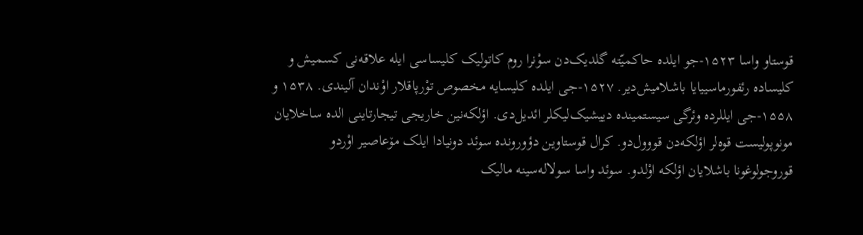قوستاو واسا ۱۵۲۳-جو ایلده حاکمیّته گلدیک‌دن سوْنرا روم کاتولیک کلیساسی ایله علاقه‌نی کسمیش و کلیساده رئفورماسییایا باشلامیش‌دیر. ۱۵۲۷-جی ایلده کلیسایه مخصوص توْرپاقلار اوْندان آلیندی. ۱۵۳۸ و ۱۵۵۸-جی ایللرده وئرگی سیستمینده دییشیک‌لیکلر ائدیل‌دی. اؤلکه‌نین خاریجی تیجارتاینی الده ساخلایان مونوپولیست قوه‌لر اؤلکه‌دن قووول‌دو. کرال قوستاوین دؤورونده سوئد دونیادا ایلک مۆعاصیر اوْردو قوروجولوغونا باشلایان اؤلکه اوْلدو. سوئد واسا سولاله‌سینه مالیک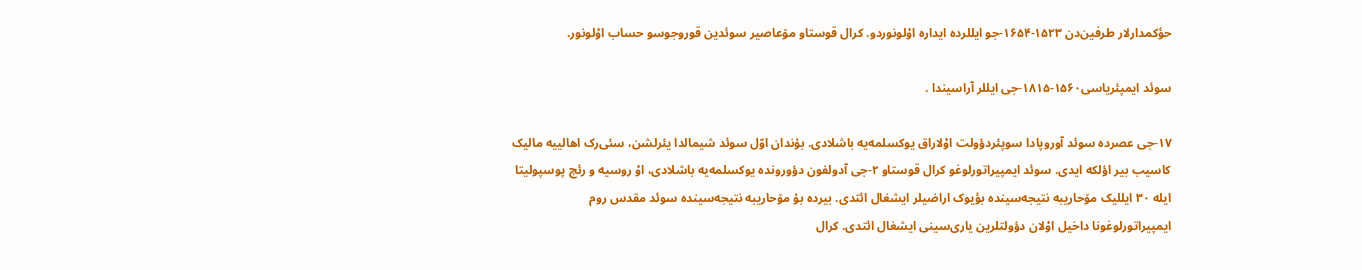حؤکمدارلار طرفین‌دن ۱۵۲۳-۱۶۵۴-جو ایللرده ایداره اوْلونوردو. کرال قوستاو مۆعاصیر سوئدین قوروجوسو حساب اوْلونور.

سوئد ایمپئریاسی۱۵۶۰-۱۸۱۵-جی ایللر آراسیندا .

۱۷-جی عصرده سوئد آوروپادا سوپئردؤولت اوْلاراق یوکسلمه‌یه باشلادی. بۇندان اوّل سوئد شیمالدا یئرلشن، سئی‌رک اهالییه مالیک کاسیب بیر اؤلکه ایدی. سوئد ایمپیراتورلوغو کرال قوستاو ۲-جی آدولفون دؤورونده یوکسلمه‌یه باشلادی، اوْ روسیه و رئچ پوسپولیتا ایله ۳۰ ایللیک مۆحاریبه نتیجه‌سینده بؤیوک اراضیلر ایشغال ائتدی. بیرده بۇ مۆحاریبه نتیجه‌سینده سوئد مقدس روم ایمپیراتورلوغونا داخیل اوْلان دؤولتلرین یاری‌سینی ایشغال ائتدی. کرال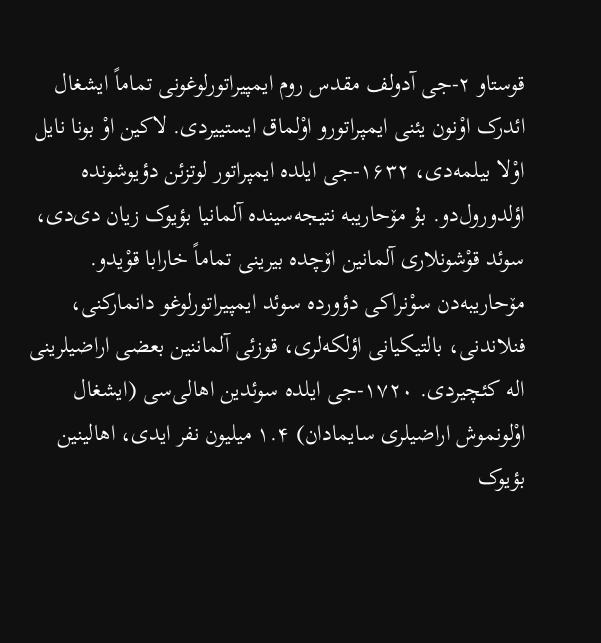قوستاو ۲-جی آدولف مقدس روم ایمپیراتورلوغونی تماماً ایشغال ائدرک اوْنون یئنی ایمپراتورو اوْلماق ایستییردی. لاکین اوْ بونا نایل اوْلا بیلمه‌دی، ۱۶۳۲-جی ایلده ایمپراتور لوتزئن دؤیوشونده اؤلدورول‌دو. بۇ مۆحاریبه نتیجه‌سینده آلمانیا بؤیوک زیان دی‌دی، سوئد قوْشونلاری آلمانین اۆچده بیرینی تماماً خارابا قوْیدو. مۆحاریبه‌دن سوْنراکی دؤورده سوئد ایمپیراتورلوغو دانمارکنی، فنلاندنی، بالتیکیانی اؤلکه‌لری، قوزئی آلماننین بعضی اراضیلرینی اله کئچیردی. ۱۷۲۰-جی ایلده سوئدین اهالی‌سی (ایشغال اوْلونموش اراضیلری سایمادان) ۱.۴ میلیون نفر ایدی، اهالینین بؤیوک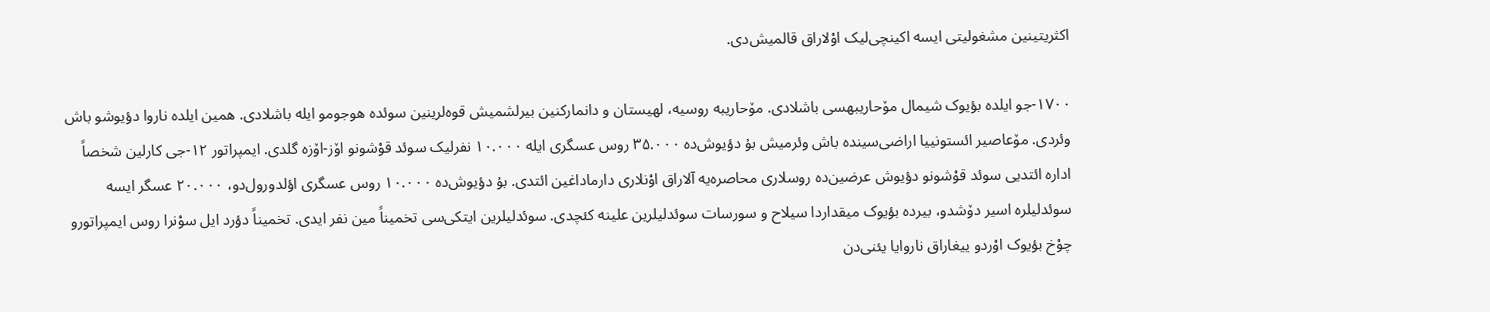اکثریتینین مشغولیتی ایسه اکینچی‌لیک اوْلاراق قالمیش‌دی.

۱۷۰۰-جو ایلده بؤیوک شیمال مۆحاریبهسی باشلادی. مۆحاریبه روسیه، لهیستان و دانمارکنین بیرلشمیش قوه‌لرینین سوئده هوجومو ایله باشلادی. همین ایلده ناروا دؤیوشو باش وئردی. مۆعاصیر ائستونییا اراضی‌سینده باش وئرمیش بۇ دؤیوش‌ده ۳۵.۰۰۰ روس عسگری ایله ۱۰.۰۰۰ نفرلیک سوئد قوْشونو اۆز-اۆزه گلدی. ایمپراتور ۱۲-جی کارلین شخصاً اداره ائتدیی سوئد قوْشونو دؤیوش عرضین‌ده روسلاری محاصره‌یه آلاراق اوْنلاری دارماداغین ائتدی. بۇ دؤیوش‌ده ۱۰.۰۰۰ روس عسگری اؤلدورول‌دو، ۲۰.۰۰۰ عسگر ایسه سوئدلیلره اسیر دۆشدو، بیرده بؤیوک میقداردا سیلاح و سورسات سوئدلیلرین علینه کئچدی. سوئدلیلرین ایتکی‌سی تخمیناً مین نفر ایدی. تخمیناً دؤرد ایل سوْنرا روس ایمپراتورو چوْخ بؤیوک اوْردو ییغاراق ناروایا یئنی‌دن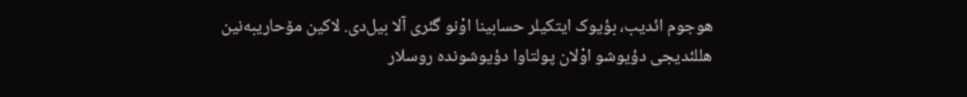هوجوم ائدیب، بؤیوک ایتکیلر حسابینا اوْنو گئری آلا بیل‌دی. لاکین مۆحاریبه‌نین هللئدیجی دؤیوشو اوْلان پولتاوا دؤیوشونده روسلار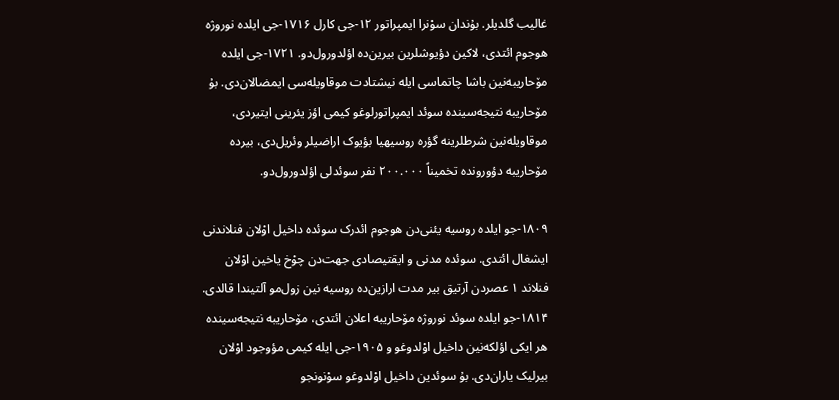غالیب گلدیلر. بۇندان سوْنرا ایمپراتور ۱۲-جی کارل ۱۷۱۶-جی ایلده نوروژه هوجوم ائتدی، لاکین دؤیوشلرین بیرین‌ده اؤلدورول‌دو. ۱۷۲۱-جی ایلده مۆحاریبه‌نین باشا چاتماسی ایله نیشتادت موقاویله‌سی ایمضالان‌دی. بۇ مۆحاریبه نتیجه‌سینده سوئد ایمپراتورلوغو کیمی اؤز یئرینی ایتیردی، موقاویله‌نین شرطلرینه گؤره روسیهیا بؤیوک اراضیلر وئریل‌دی، بیرده مۆحاریبه دؤورونده تخمیناً ۲۰۰.۰۰۰ نفر سوئدلی اؤلدورول‌دو.

۱۸۰۹-جو ایلده روسیه یئنی‌دن هوجوم ائدرک سوئده داخیل اوْلان فنلاندنی ایشغال ائتدی. سوئده مدنی و ایقتیصادی جهت‌دن چوْخ یاخین اوْلان فنلاند ۱ عصردن آرتیق بیر مدت ارازین‌ده روسیه نین زول‌مو آلتیندا قالدی. ۱۸۱۴-جو ایلده سوئد نوروژه مۆحاریبه اعلان ائتدی، مۆحاریبه نتیجه‌سینده هر ایکی اؤلکه‌نین داخیل اوْلدوغو و ۱۹۰۵-جی ایله کیمی مؤوجود اوْلان بیرلیک یاران‌دی. بۇ سوئدین داخیل اوْلدوغو سوْنونجو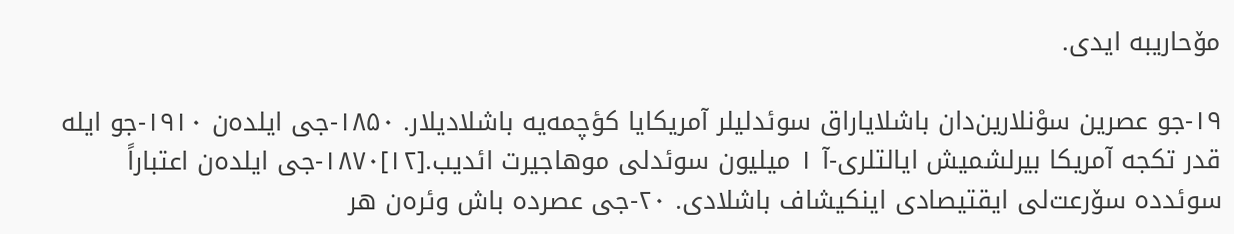مۆحاریبه ایدی.

۱۹-جو عصرین سوْنلارین‌دان باشلایاراق سوئدلیلر آمریکایا کؤچمه‌یه باشلادیلار. ۱۸۵۰-جی ایلده‌ن ۱۹۱۰-جو ایله قدر تکجه آمریکا بیرلشمیش ایالتلری-آ ۱ میلیون سوئدلی موهاجیرت ائدیب.[۱۲]۱۸۷۰-جی ایلده‌ن اعتباراً سوئدده سۆرعت‌لی ایقتیصادی اینکیشاف باشلادی. ۲۰-جی عصرده باش وئره‌ن هر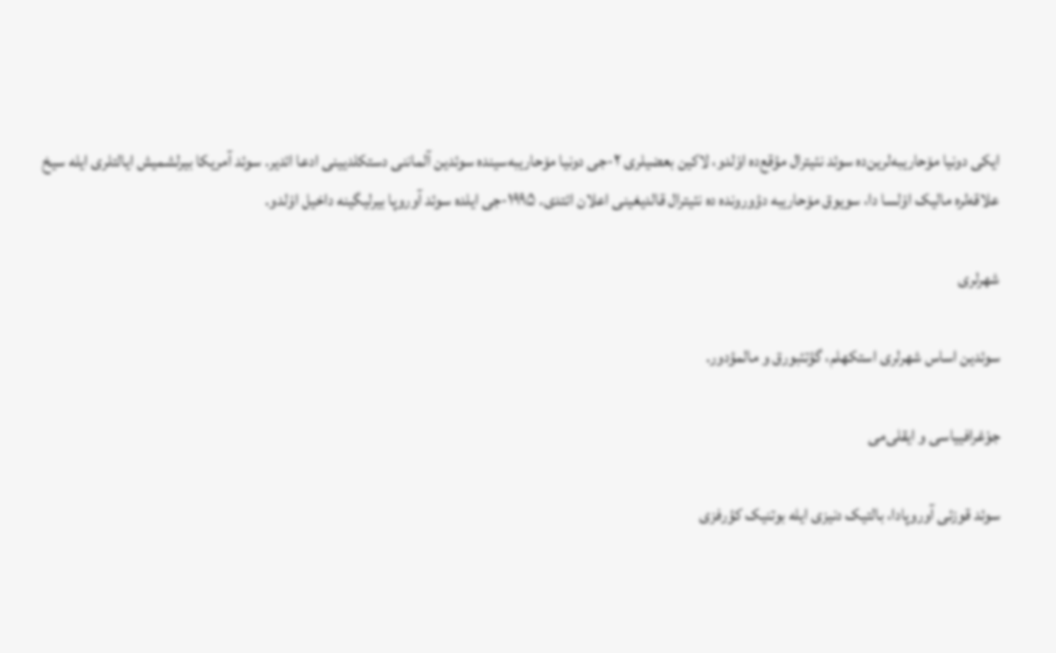ایکی دونیا مۆحاریبه‌لرین‌ده سوئد نئیترال مؤقع‌ده اوْلدو، لاکین بعضیلری ۲-جی دونیا مۆحاریبه‌سینده سوئدین آلماننی دستکلدیینی ادعا ائدیر. سوئد آمریکا بیرلشمیش ایالتلری ایله سیخ علاقه‌لره مالیک اوْلسا دا، سویوق مۆحاریبه دؤورونده ده نئیترال قالدیغینی اعلان ائتدی. ۱۹۹۵-جی ایلده سوئد آوروپا بیرلیگینه داخیل اوْلدو.

شهرلری

سوئدین اساس شهرلری استکهلم، گؤتئبورق و مالمؤدور.

جوْغرافییاسی و ایقلی‌می

سوئد قوزئی آوروپادا، بالتیک دنیزی ایله بوتنیک کؤرفزی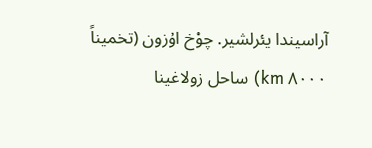آراسیندا یئرلشیر. چوْخ اۇزون (تخمیناً ۸۰۰۰ km) ساحل زولاغینا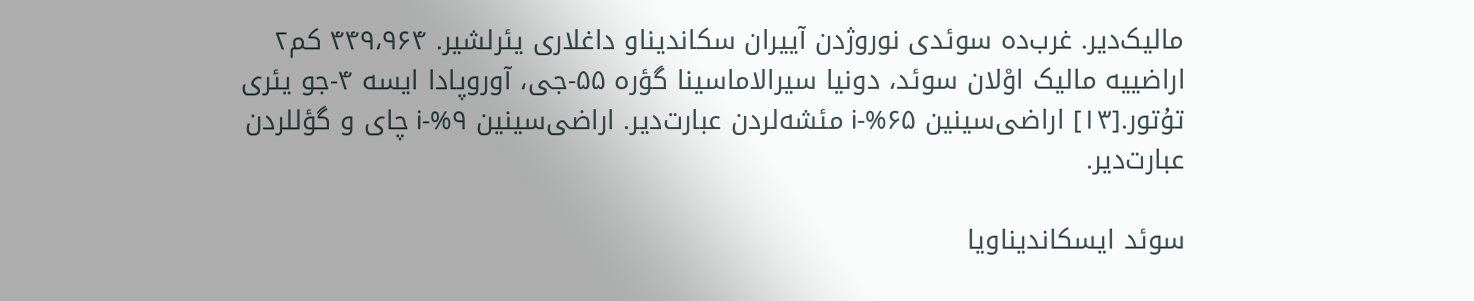مالیک‌دیر. غرب‌ده سوئدی نوروژدن آییران سکاندیناو داغلاری یئرلشیر. ۴۴۹،۹۶۴ کم۲ اراضییه مالیک اوْلان سوئد، دونیا سیرالاماسینا گؤره ۵۵-جی، آوروپادا ایسه ۴-جو یئری تۇتور.[۱۳] اراضی‌سینین ۶۵%-i مئشه‌لردن عبارت‌دیر. اراضی‌سینین ۹%-i چای و گؤللردن عبارت‌دیر.

سوئد ایسکاندیناویا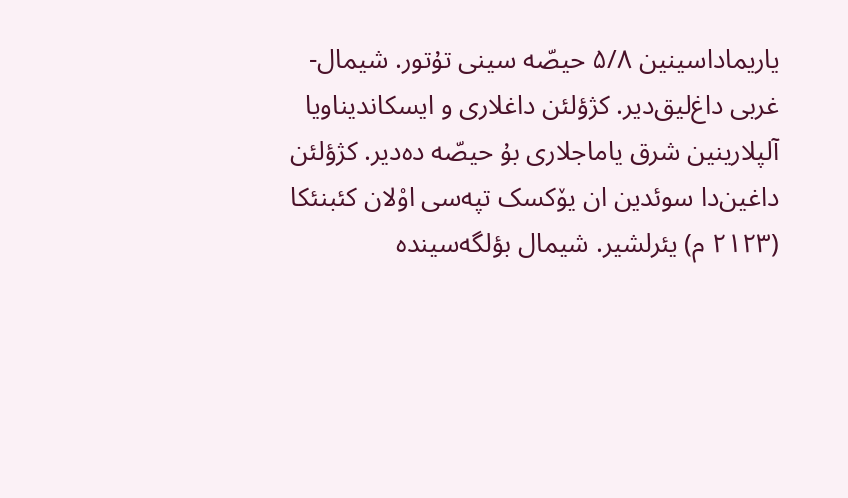یاریماداسینین ۵/۸ حیصّه سینی تۇتور. شیمال-غربی داغ‌لیق‌دیر. کژؤلئن داغلاری و ایسکاندیناویا آلپلارینین شرق یاماجلاری بۇ حیصّه ده‌دیر. کژؤلئن داغین‌دا سوئدین ان یۆکسک تپه‌سی اوْلان کئبنئکا (۲۱۲۳ م) یئرلشیر. شیمال بؤلگه‌سینده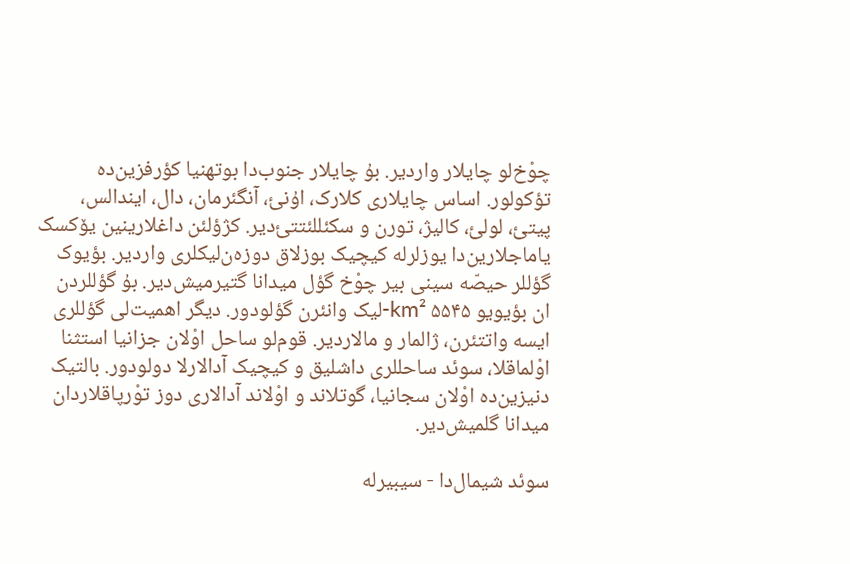چوْخ‌لو چایلار واردیر. بۇ چایلار جنوب‌دا بوتهنیا کؤرفزین‌ده تؤکولور. اساس چایلاری کلارک، اۇنئ، آنگئرمان، دال، ایندالس، پیتئ، لولئ، کالیژ، تورن و سکئللئتتئ‌دیر. کژؤلئن داغلارینین یۆکسک یاماجلارین‌دا یوزلرله کیچیک بوزلاق دوزه‌ن‌لیکلری واردیر. بؤیوک گؤللر حیصّه سینی بیر چوْخ گؤل میدانا گتیرمیش‌دیر. بۇ گؤللردن ان بؤیویو ۵۵۴۵ km²-لیک وانئرن گؤلودور. دیگر اهمیت‌لی گؤللری ایسه واتتئرن، ژالمار و مالاردیر. قوم‌لو ساحل اوْلان جزانیا استثنا اوْلماقلا، سوئد ساحللری داشلیق و کیچیک آدالارلا دولودور. بالتیک دنیزین‌ده اوْلان سجانیا، گوتلاند و اوْلاند آدالاری دوز توْرپاقلاردان میدانا گلمیش‌دیر.

سوئد شیمال‌دا - سیبیرله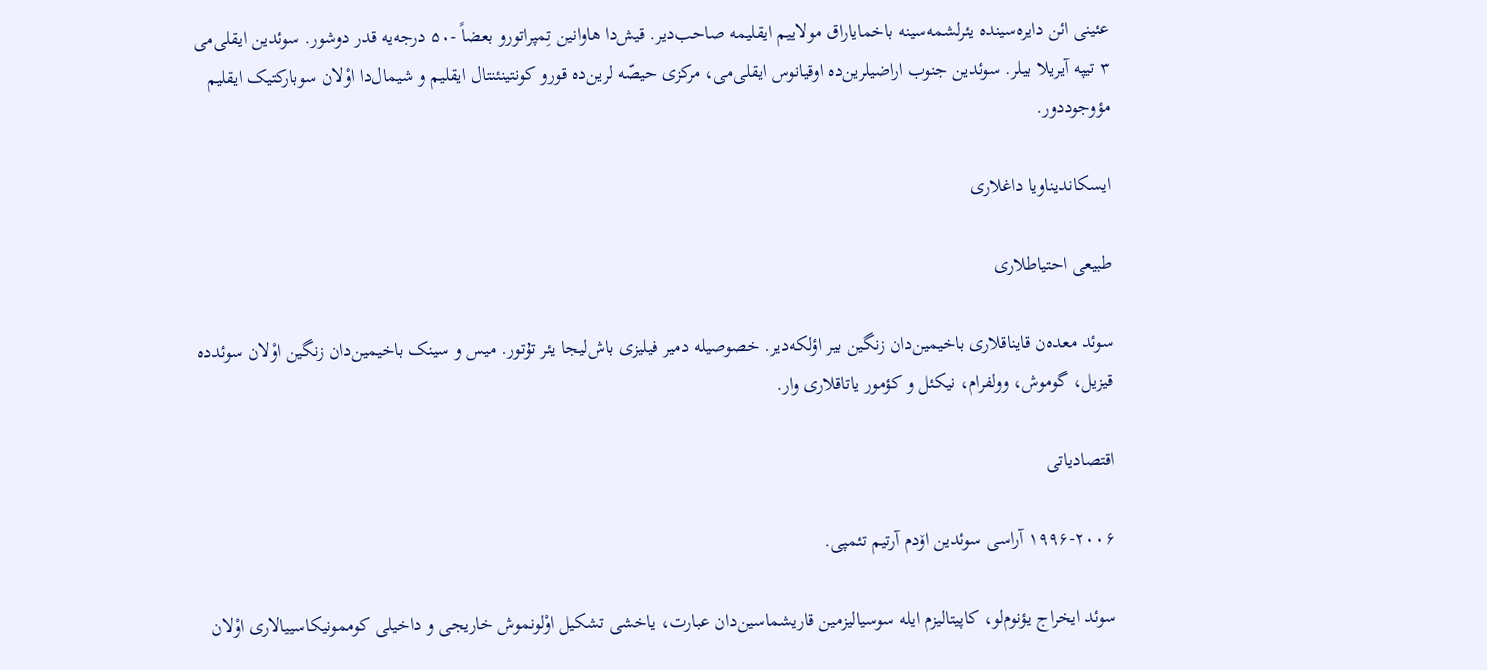عئینی ائن دایره‌سینده یئرلشمه‌سینه باخمایاراق مولاییم ایقلیمه صاحب‌دیر. قیش‌دا هاوانین تِمپراتورو بعضاً -۵۰ درجه‌یه قدر دوشور. سوئدین ایقلی‌می ۳ تیپه آیریلا بیلر. سوئدین جنوب اراضیلرین‌ده اوقیانوس ایقلی‌می، مرکزی حیصّه لرین‌ده قورو کونتینئنتال ایقلیم و شیمال‌دا اوْلان سوبارکتیک ایقلیم مؤوجوددور.

ایسکاندیناویا داغلاری

طبیعی احتیاطلاری

سوئد معده‌ن قایناقلاری باخیمین‌دان زنگین بیر اؤلکه‌دیر. خصوصیله دمیر فیلیزی باش‌لیجا یئر تۇتور. میس و سینک باخیمین‌دان زنگین اوْلان سوئدده قیزیل، گوموش، وولفرام، نیکئل و کؤمور یاتاقلاری وار.

اقتصادیاتی

۱۹۹۶-۲۰۰۶ آراسی سوئدین اۆدم آرتیم تئمپی.

سوئد ایخراج یؤنوم‌لو، کاپیتالیزم ایله سوسیالیزمین قاریشماسین‌دان عبارت، یاخشی تشکیل اوْلونموش خاریجی و داخیلی کوممونیکاسییالاری اوْلان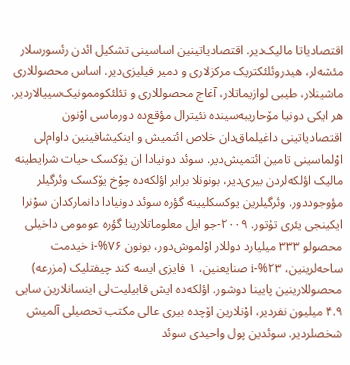اقتصادیاتا مالیک‌دیر. اقتصادیاتینین اساسینی تشکیل ائدن رئسورسلار مئشه‌لر، هیدروئلئکتریک مرکزلاری و دمیر فیلیزی‌دیر. اساس محصوللاری ماشینلار، طیبی لوازیماتلار، آغاج محصوللاری و تئلئکوممونیک‌سییالاردیر. هر ایکی دونیا مۆحاریبه‌سینده نئیترال مؤقع‌ده دورماسی اوْنون اقتصادیاتینی داغیلماق‌دان خلاص ائتمیش و اینکیشافینین داوام‌لی اوْلماسینی تامین ائتمیش‌دیر. سوئد دونیادا ان یۆکسک حیات شرایطینه مالیک اؤلکه‌لردن بیری‌دیر، بونونلا برابر اؤلکه‌ده چوْخ یۆکسک وئرگیلر مؤوجوددور. وئرگیلرین یوکسکلیینه گؤره سوئد دونیادا دانمارکدان سوْنرا ایکینجی یئری تۇتور. ۲۰۰۹-جو ایل معلوماتلارینا گؤره عومومی داخیلی محصولو ۳۳۳ میلیارد دوللار اوْلموش‌دور، بونون ۷۶%-i خیدمت ساحه‌لرینین، ۲۳%-i صنایعنین، ۱ فایزی ایسه کند چیفتلیک (مزرعه) محصوللارینین پایینا دوشور. اؤلکه‌ده ایش قابیلیت‌لی اینسانلارین سایی ۴.۹ میلیون نفردیر، اوْنلارین اۆچده بیری عالی مکتب تحصیلی آلمیش شخصلردیر. سوئدین پول واحیدی سوئد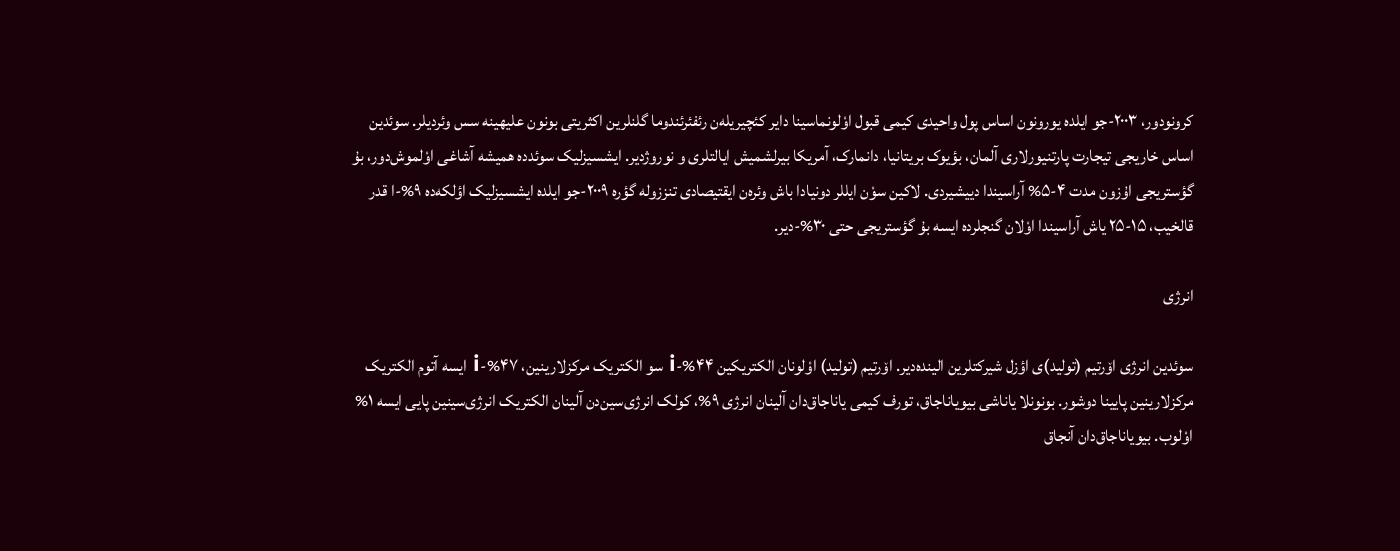کرونودور، ۲۰۰۳-جو ایلده یورونون اساس پول واحیدی کیمی قبول اوْلونماسینا دایر کئچیریله‌ن رئفئرئندوما گلنلرین اکثریتی بونون علیهینه سس وئردیلر. سوئدین اساس خاریجی تیجارت پارتنیورلاری آلمان، بؤیوک بریتانیا، دانمارک، آمریکا بیرلشمیش ایالتلری و نوروژدیر. ایشسیزلیک سوئدده همیشه آشاغی اوْلموش‌دور، بۇ گؤستریجی اۇزون مدت ۴-۵% آراسیندا دییشیردی. لاکین سوْن ایللر دونیادا باش وئره‌ن ایقتیصادی تنززوله گؤره ۲۰۰۹-جو ایلده ایشسیزلیک اؤلکه‌ده ۹%-ا قدر قالخیب، ۱۵-۲۵ یاش آراسیندا اوْلان گنجلرده ایسه بۇ گؤستریجی حتی ۳۰%-دیر.

انرژی

سوئدین انرژی اۆرتیم (تولید)ی اؤزل شیرکتلرین الینده‌دیر. اۆرتیم (تولید) اوْلونان الکتریکین ۴۴%-i سو الکتریک مرکزلارینین، ۴۷%-i ایسه آتوم الکتریک مرکزلارینین پایینا دوشور. بونونلا یاناشی بیویاناجاق، تورف کیمی یاناجاق‌دان آلینان انرژی ۹%، کولک انرژی‌سین‌دن آلینان الکتریک انرژی‌سینین پایی ایسه ۱% اوْلوب. بیویاناجاق‌دان آنجاق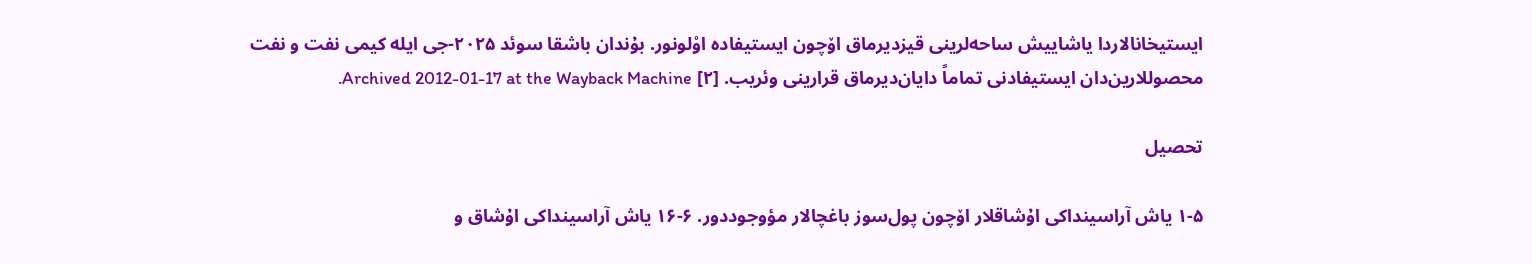ایستیخانالاردا یاشاییش ساحه‌لرینی قیزدیرماق اۆچون ایستیفاده اوْلونور. بۇندان باشقا سوئد ۲۰۲۵-جی ایله کیمی نفت و نفت محصوللارین‌دان ایستیفادنی تماماً دایان‌دیرماق قرارینی وئریب. [۲] Archived 2012-01-17 at the Wayback Machine.

تحصیل

۱-۵ یاش آراسینداکی اۇشاقلار اۆچون پول‌سوز باغچالار مؤوجوددور. ۶-۱۶ یاش آراسینداکی اۇشاق و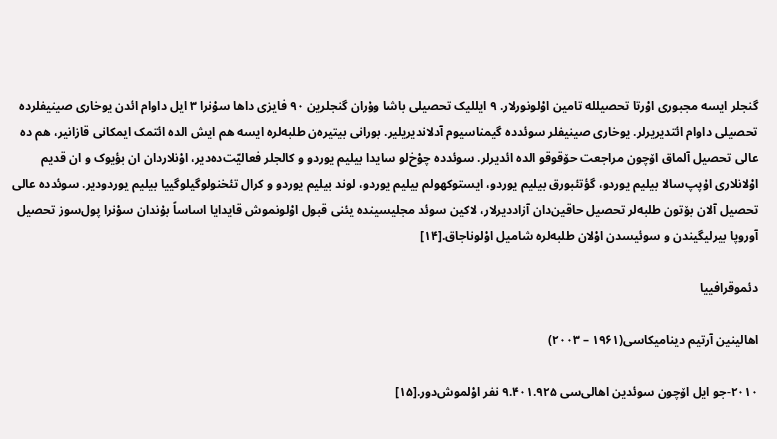گنجلر ایسه مجبوری اوْرتا تحصیلله تامین اوْلونورلار. ۹ ایللیک تحصیلی باشا وۇران گنجلرین ۹۰ فایزی داها سوْنرا ۳ ایل داوام ائدن یوخاری صینیفلرده تحصیلی داوام ائتدیریرلر. یوخاری صینیفلر سوئدده گیمناسیوم آدلاندیریلیر. بورانی بیتیره‌ن طلبه‌لره ایسه هم ایش الده ائتمک ایمکانی قازانیر، هم ده عالی تحصیل آلماق اۆچون مراجعت حۆقوقو الده ائدیرلر. سوئدده چوْخ‌لو سایدا بیلیم یوردو و کالجلر فعالیّت‌ده‌دیر، اوْنلاردان ان بؤیوک و ان قدیم اوْلانلاری اۇپپ‌سالا بیلیم یوردو، گؤتئبورق بیلیم یوردو، ایستوکهولم بیلیم یوردو، لوند بیلیم یوردو و کرال تئخنولوگیلوگییا بیلیم یوردودیر. سوئدده عالی تحصیل آلان بۆتون طلبه‌لر تحصیل حاقین‌دان آزاددیرلار، لاکین سوئد مجلیسینده یئنی قبول اوْلونموش قایدایا اساساً بۇندان سوْنرا پول‌سوز تحصیل آوروپا بیرلیگیندن و سوئیسدن اوْلان طلبه‌لره شامیل اوْلوناجاق.[۱۴]

دئموقرافییا

اهالینین آرتیم دینامیکاسی(۱۹۶۱ – ۲۰۰۳)

۲۰۱۰-جو ایل اۆچون سوئدین اهالی‌سی ۹.۴۰۱.۹۲۵ نفر اوْلموش‌دور.[۱۵]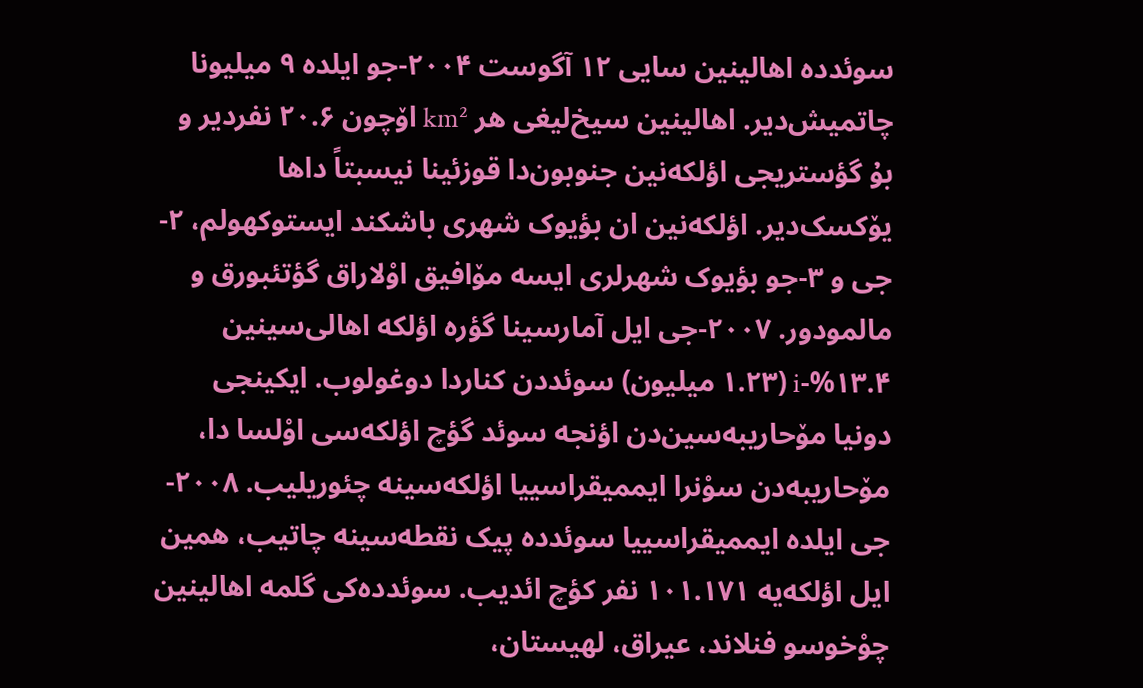سوئدده اهالینین سایی ۱۲ آگوست ۲۰۰۴-جو ایلده ۹ میلیونا چاتمیش‌دیر. اهالینین سیخ‌لیغی هر km² اۆچون ۲۰.۶ نفردیر و بۇ گؤستریجی اؤلکه‌نین جنوبون‌دا قوزئینا نیسبتاً داها یۆکسک‌دیر. اؤلکه‌نین ان بؤیوک شهری باشکند ایستوکهولم، ۲-جی و ۳-جو بؤیوک شهرلری ایسه مۆافیق اوْلاراق گؤتئبورق و مالمودور. ۲۰۰۷-جی ایل آمارسینا گؤره اؤلکه اهالی‌سینین ۱۳.۴%-i (۱.۲۳ میلیون) سوئددن کناردا دوغولوب. ایکینجی دونیا مۆحاریبه‌سین‌دن اؤنجه سوئد گؤچ اؤلکه‌سی اوْلسا دا، مۆحاریبه‌دن سوْنرا ایممیقراسییا اؤلکه‌سینه چئوریلیب. ۲۰۰۸-جی ایلده ایممیقراسییا سوئدده پیک نقطه‌سینه چاتیب، همین ایل اؤلکه‌یه ۱۰۱.۱۷۱ نفر کؤچ ائدیب. سوئدده‌کی گلمه اهالینین چوْخوسو فنلاند، عیراق، لهیستان،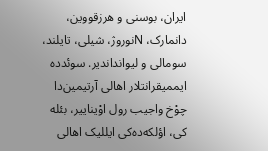ایران، بوسنی و هرزقووین، دانمارک، Nنوروژ، شیلی، تایلند، سومالی و لیوانداندیر. سوئدده ایممیقرانتلار اهالی آرتیمین‌دا چوْخ واجیب رول اوْیناییر، بئله کی، اؤلکه‌ده‌کی ایللیک اهالی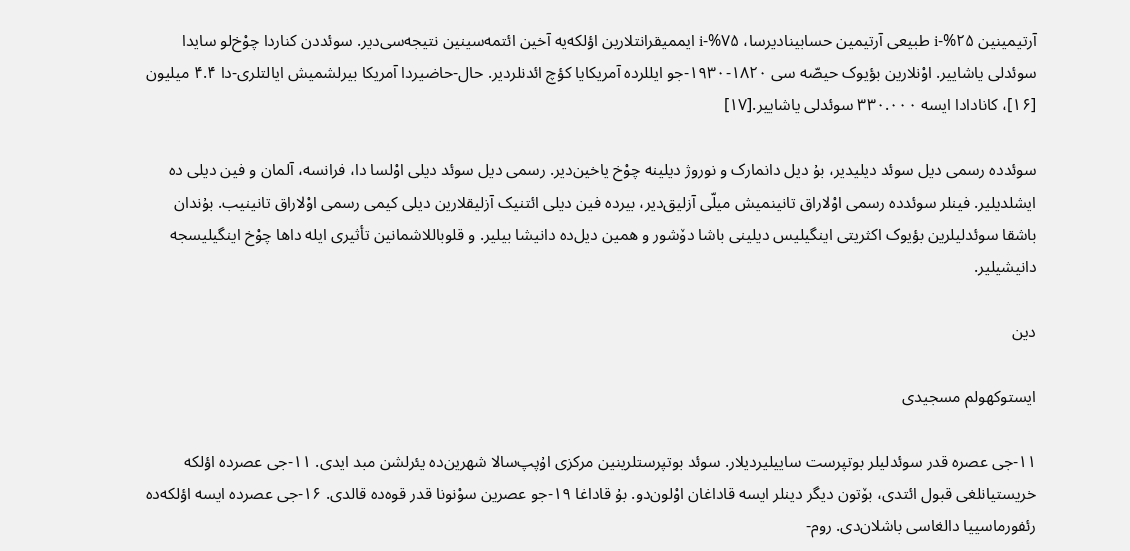آرتیمینین ۲۵%-i طبیعی آرتیمین حسابینادیرسا، ۷۵%-i ایممیقرانتلارین اؤلکه‌یه آخین ائتمه‌سینین نتیجه‌سی‌دیر. سوئددن کناردا چوْخ‌لو سایدا سوئدلی یاشاییر. اوْنلارین بؤیوک حیصّه سی ۱۸۲۰-۱۹۳۰-جو ایللرده آمریکایا کؤچ ائدنلردیر. حال-حاضیردا آمریکا بیرلشمیش ایالتلری-دا ۴.۴ میلیون [۱۶]، کانادادا ایسه ۳۳۰.۰۰۰ سوئدلی یاشاییر.[۱۷]

سوئدده رسمی دیل سوئد دیلیدیر، بۇ دیل دانمارک و نوروژ دیلینه چوْخ یاخین‌دیر. رسمی دیل سوئد دیلی اوْلسا دا، فرانسه، آلمان و فین دیلی ده ایشلدیلیر. فینلر سوئدده رسمی اوْلاراق تانینمیش میلّی آزلیق‌دیر، بیرده فین دیلی ائتنیک آزلیقلارین دیلی کیمی رسمی اوْلاراق تانینیب. بۇندان باشقا سوئدلیلرین بؤیوک اکثریتی اینگیلیس دیلینی باشا دۆشور و همین دیل‌ده دانیشا بیلیر. و قلوباللاشمانین تأثیری ایله داها چوْخ اینگیلیسجه دانیشیلیر.

دین

ایستوکهولم مسجیدی

۱۱-جی عصره قدر سوئدلیلر بوتپرست ساییلیردیلار. سوئد بوتپرستلرینین مرکزی اۇپپ‌سالا شهرین‌ده یئرلشن مبد ایدی. ۱۱-جی عصرده اؤلکه خریستیانلغی قبول ائتدی، بۆتون دیگر دینلر ایسه قاداغان اوْلون‌دو. بۇ قاداغا ۱۹-جو عصرین سوْنونا قدر قوه‌ده قالدی. ۱۶-جی عصرده ایسه اؤلکه‌ده رئفورماسییا دالغاسی باشلان‌دی. روم-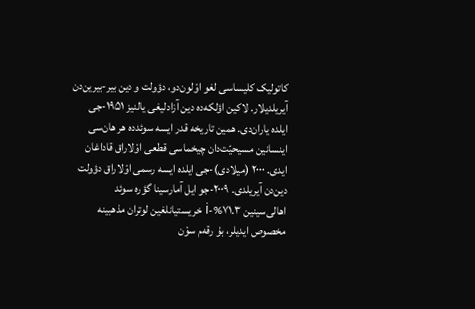کاتولیک کلیساسی لغو اوْلون‌دو، دؤولت و دین بیر-بیرین‌دن آیریلدیلار. لاکین اؤلکه‌ده دین آزادلیغی یالنیز ۱۹۵۱-جی ایلده یاران‌دی. همین تاریخه قدر ایسه سوئدده هر هان‌سی اینسانین مسیحیّت‌دان چیخماسی قطعی اوْلاراق قاداغان ایدی. ۲۰۰۰ (میلادی)-جی ایلده ایسه رسمی اوْلاراق دؤولت دین‌دن آیریلدی. ۲۰۰۹-جو ایل آمارسینا گؤره سوئد اهالی‌سینین ۷۱.۳%-i خریستیانلغین لوتران مذهبینه مخصوص ایدیلر، بۇ رقه‌م سوْن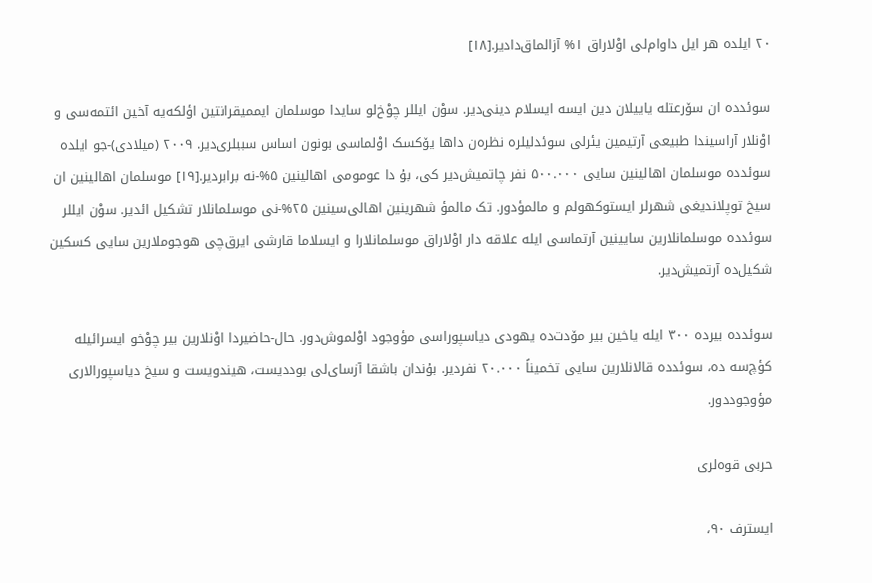۲۰ ایلده هر ایل داوام‌لی اوْلاراق ۱% آزالماق‌دادیر.[۱۸]

سوئدده ان سۆرعتله یاییلان دین ایسه ایسلام دینی‌دیر. سوْن ایللر چوْخ‌لو سایدا موسلمان ایممیقرانتین اؤلکه‌یه آخین ائتمه‌سی و اوْنلار آراسیندا طبیعی آرتیمین یئرلی سوئدلیلره نظره‌ن داها یۆکسک اوْلماسی بونون اساس سببلری‌دیر. ۲۰۰۹ (میلادی)-جو ایلده سوئدده موسلمان اهالینین سایی ۵۰۰.۰۰۰ نفر چاتمیش‌دیر کی، بۇ دا عومومی اهالینین ۵%-نه برابردیر.[۱۹] موسلمان اهالینین ان سیخ توپلاندیغی شهرلر ایستوکهولم و مالمؤدور. تک مالمؤ شهرینین اهالی‌سینین ۲۵%-نی موسلمانلار تشکیل ائدیر. سوْن ایللر سوئدده موسلمانلارین سایینین آرتماسی ایله علاقه دار اوْلاراق موسلمانلارا و ایسلاما قارشی ایرق‌چی هوجوملارین سایی کسکین شکیل‌ده آرتمیش‌دیر.

سوئدده بیرده ۳۰۰ ایله یاخین بیر مۆدت‌ده یهودی دیاسپوراسی مؤوجود اوْلموش‌دور. حال-حاضیردا اوْنلارین بیر چوْخو ایسرائیله کؤچ‌سه ده، سوئدده قالانلارین سایی تخمیناً ۲۰.۰۰۰ نفردیر. بۇندان باشقا آزسای‌لی بوددیست، هیندویست و سیخ دیاسپورالاری مؤوجوددور.

حربی قوه‌لری

ایسترف ۹۰،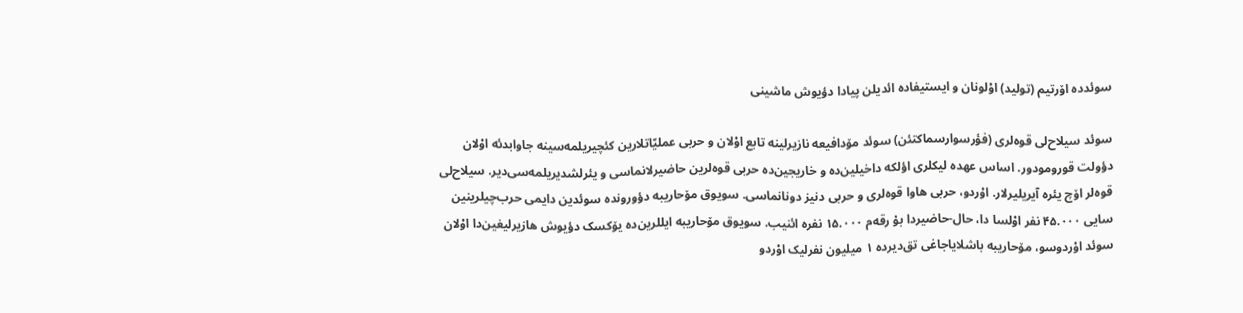سوئدده اۆرتیم (تولید) اوْلونان و ایستیفاده ائدیلن پیادا دؤیوش ماشینی

سوئد سیلاح‌لی قوه‌لری (فؤرسوارسماکتئن) سوئد مۆدافیعه نازیرلینه تابع اوْلان و حربی عملیّاتلارین کئچیریلمه‌سینه جاوابدئه اوْلان دؤولت قورومودور. اساس عهده لیکلری اؤلکه داخیلین‌ده و خاریجین‌ده حربی قوه‌لرین حاضیرلانماسی و یئرلشدیریلمه‌سی‌دیر. سیلاح‌لی قوه‌لر اۆچ یئره آیریلیرلار. اوْردو، حربی هاوا قوه‌لری و حربی دنیز دونانماسی. سویوق مۆحاریبه دؤورونده سوئدین دایمی حرب‌چیلرینین سایی ۴۵.۰۰۰ نفر اوْلسا دا، حال-حاضیردا بۇ رقه‌م ۱۵.۰۰۰ نفره ائنیب. سویوق مۆحاریبه ایللرین‌ده یۆکسک دؤیوش هازیرلیغین‌دا اوْلان سوئد اوْردوسو، مۆحاریبه باشلایاجاغی تق‌دیرده ۱ میلیون نفرلیک اوْردو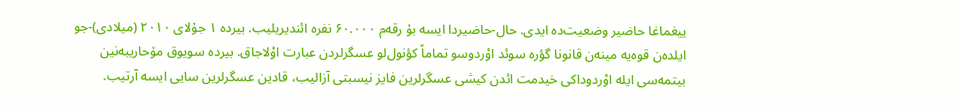ییغماغا حاضیر وضعیت‌ده ایدی. حال-حاضیردا ایسه بۇ رقه‌م ۶۰.۰۰۰ نفره ائندیریلیب. بیرده ۱ جۇلای ۲۰۱۰ (میلادی)-جو ایلده‌ن قوه‌یه مینه‌ن قانونا گؤره سوئد اوْردوسو تماماً کؤنول‌لو عسگرلردن عبارت اوْلاجاق. بیرده سویوق مۆحاریبه‌نین بیتمه‌سی ایله اوْردوداکی خیدمت ائدن کیشی عسگرلرین فایز نیسبتی آزالیب، قادین عسگرلرین سایی ایسه آرتیب.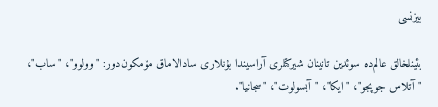بیزنسی

بئینلخالق عالم‌ده سوئدین تانینان شیرکتلری آراسیندا بۇنلاری سادالاماق مۆمکون‌دور: "وولوو"، "ساب"، "آتلاس جوپجو"، "ایکا"، "آبسولوت"، "سجانیا".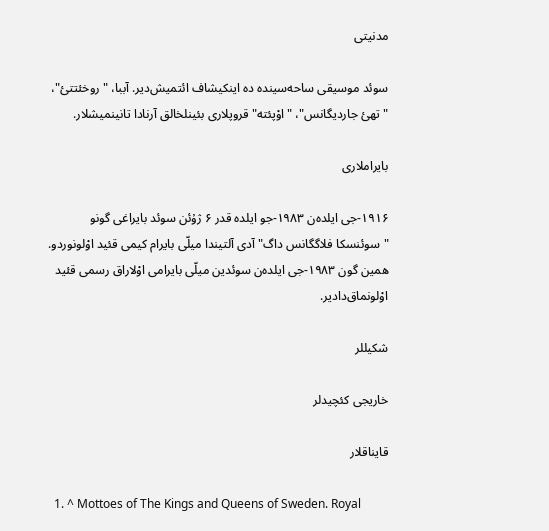مدنیتی

سوئد موسیقی ساحه‌سینده ده اینکیشاف ائتمیش‌دیر. آببا، "روخئتتئ"، "تهئ جاردیگانس"، "اوْپئته" قروپلاری بئینلخالق آرنادا تانینمیشلار.

بایراملاری

۱۹۱۶-جی ایلده‌ن ۱۹۸۳-جو ایلده قدر ۶ ژۇئن سوئد بایراغی گونو "سوئنسکا فلاگگانس داگ" آدی آلتیندا میلّی بایرام کیمی قئید اوْلونوردو. همین گون ۱۹۸۳-جی ایلده‌ن سوئدین میلّی بایرامی اوْلاراق رسمی قئید اوْلونماق‌دادیر.

شکیللر

خاریجی کئچیدلر

قایناقلار

  1. ^ Mottoes of The Kings and Queens of Sweden. Royal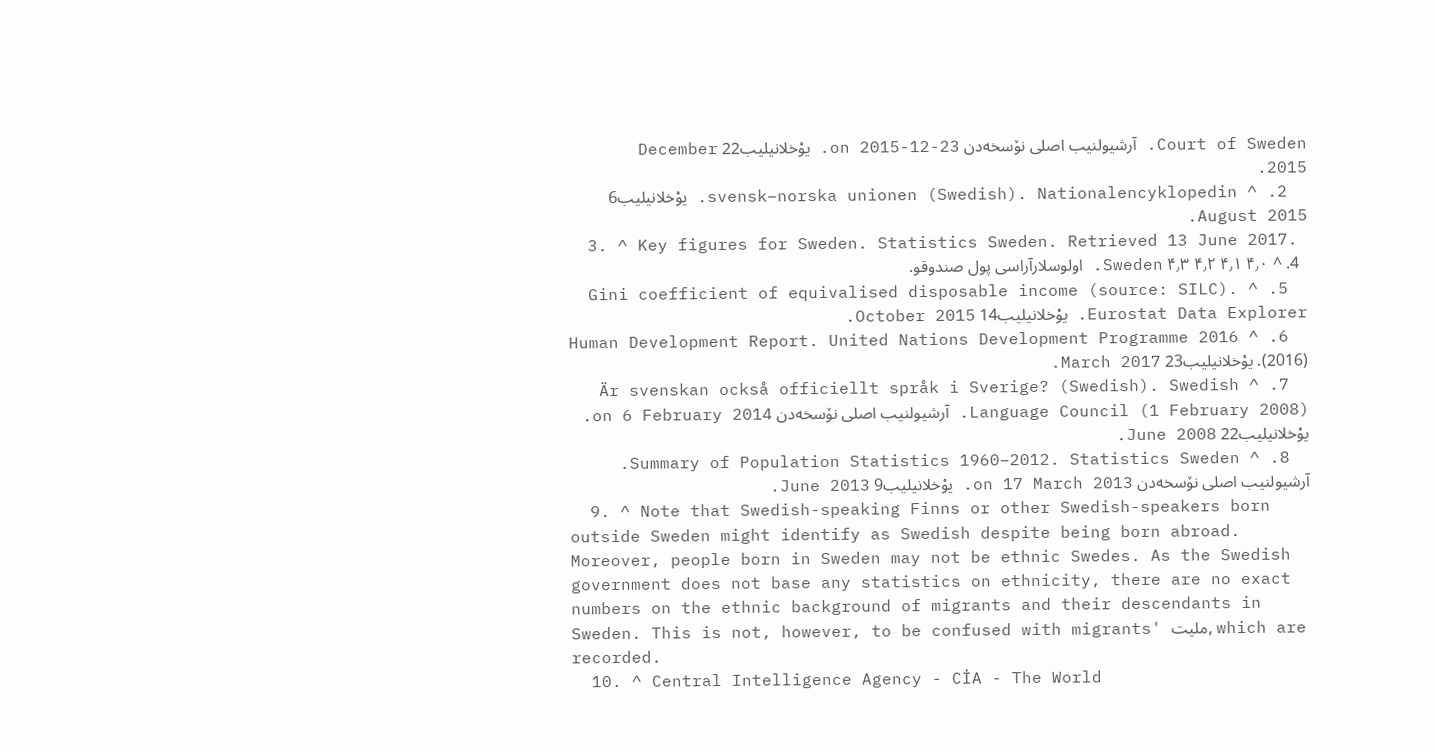Court of Sweden. آرشیولنیب اصلی نۆسخه‌دن on 2015-12-23. یوْخلانیلیب22 December 2015.
  2. ^ svensk–norska unionen (Swedish). Nationalencyklopedin. یوْخلانیلیب6 August 2015.
  3. ^ Key figures for Sweden. Statistics Sweden. Retrieved 13 June 2017.
  4. ^ ۴٫۰ ۴٫۱ ۴٫۲ ۴٫۳ Sweden. اولوسلارآراسی پول صندوقو.
  5. ^ Gini coefficient of equivalised disposable income (source: SILC). Eurostat Data Explorer. یوْخلانیلیب14 October 2015.
  6. ^ 2016 Human Development Report. United Nations Development Programme (2016). یوْخلانیلیب23 March 2017.
  7. ^ Är svenskan också officiellt språk i Sverige? (Swedish). Swedish Language Council (1 February 2008). آرشیولنیب اصلی نۆسخه‌دن on 6 February 2014. یوْخلانیلیب22 June 2008.
  8. ^ Summary of Population Statistics 1960–2012. Statistics Sweden. آرشیولنیب اصلی نۆسخه‌دن on 17 March 2013. یوْخلانیلیب9 June 2013.
  9. ^ Note that Swedish-speaking Finns or other Swedish-speakers born outside Sweden might identify as Swedish despite being born abroad. Moreover, people born in Sweden may not be ethnic Swedes. As the Swedish government does not base any statistics on ethnicity, there are no exact numbers on the ethnic background of migrants and their descendants in Sweden. This is not, however, to be confused with migrants' ملیت, which are recorded.
  10. ^ Central Intelligence Agency - CİA - The World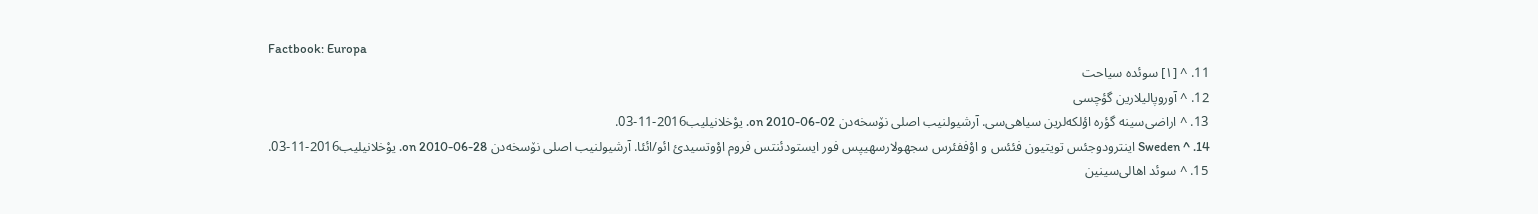Factbook: Europa
  11. ^ [۱] سوئده سیاحت
  12. ^ آوروپالیلارین گؤچسی
  13. ^ اراضی‌سینه گؤره اؤلکه‌لرین سیاهی‌سی. آرشیولنیب اصلی نۆسخه‌دن on 2010-06-02. یوْخلانیلیب2016-11-03.
  14. ^ Sweden اینترودوجئس تویتیون فئئس و اوْففئرس سجهولارسهیپس فور ایستودئنتس فروم اوْوتسیدئ ائو/ائئا. آرشیولنیب اصلی نۆسخه‌دن on 2010-06-28. یوْخلانیلیب2016-11-03.
  15. ^ سوئد اهالی‌سینین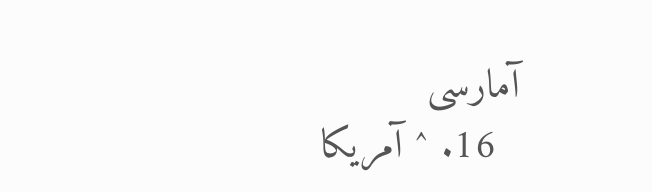آمارسی
  16. ^ آمریکا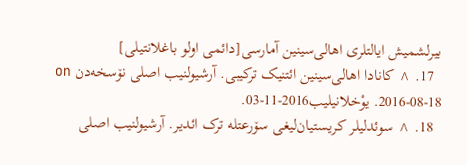بیرلشمیش ایالتلری اهالی‌سینین آمارسی[دائمی اولو باغلانتیلی]
  17. ^ کانادا اهالی‌سینین ائتنیک ترکیبی. آرشیولنیب اصلی نۆسخه‌دن on 2016-08-18. یوْخلانیلیب2016-11-03.
  18. ^ سوئدلیلر کریستیان‌لیغی سۆرعتله ترک ائدیر. آرشیولنیب اصلی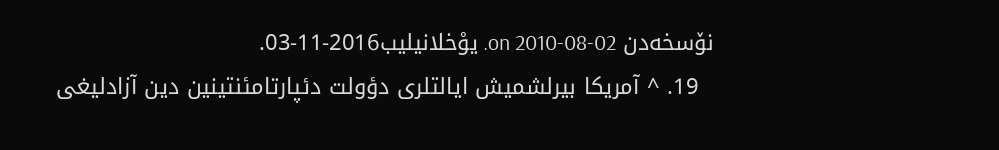نۆسخه‌دن on 2010-08-02. یوْخلانیلیب2016-11-03.
  19. ^ آمریکا بیرلشمیش ایالتلری دؤولت دئپارتامئنتینین دین آزادلیغی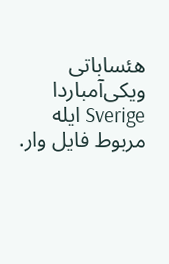هئساباتی
ویکی‌آمباردا Sverige ایله مربوط فایل وار.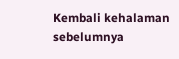Kembali kehalaman sebelumnya